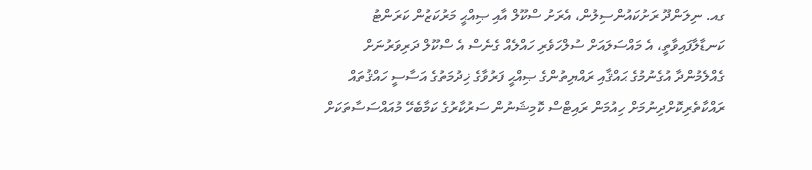ގއ. ނިލަންދޫ ރަށުކައުންސިލުން، އެރަށު ސްކޫލް އާއި ޞިއްޙީ މަރުކަޒުން ކަރަންޓު ކަނޑާލާފައިވާތީ، އެ މައްސަލައަށް ސުލްހަވެރި ހައްލެއް ގެނެސް އެ ސްކޫލް ދަރިވަރުނަށް ގެއްލެމުންދާ އުގެނުމުގެ ޙައްޤާއި ރައްޔިތުންގެ ޞިއްޙީ ފަރުވާގެ ޚިދުމަތުގެ އަސާސީ ހައްޤުތައް ރައްކާތެރިކޮށްދިނުމަށް ހިއުމަން ރައިޓްސް ކޮމިޝަނުން ސަރުކާރުގެ ކަމާބެހޭ މުއައްސަސާތަކަށް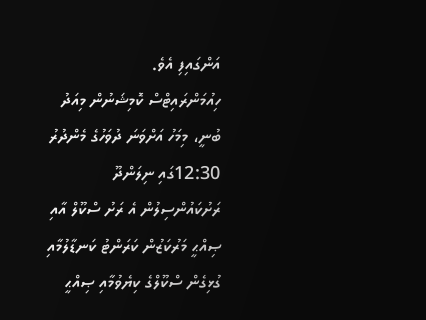އަންގައިފި އެވެ.
ހިއުމަންރައިޓްސް ކޮމިޝަނުން މިއަދު ބުނީ، މިމަހު އަށްވަނަ ދުވަހުގެ މެންދުރު 12:30ގައި ނިލަންދޫ ރަށުކައުންސިލުން އެ ރަށު ސްކޫލް އާއި ޞިއްޙީ މަރުކަޒުން ކަރަންޓު ކަނޑާލުމާއި ގުޅިގެން ސްކޫލްގެ ކިޔެވުމާއި ޞިއްޙީ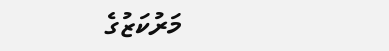މަރުކަޒުގެ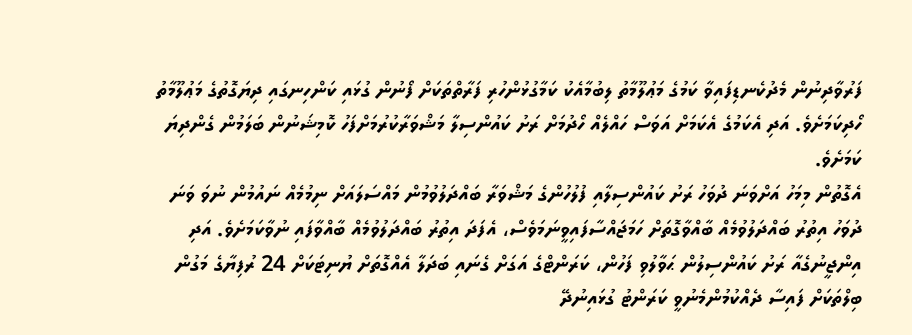ފަރުވާދިނުން މެދުކެނޑިފައިވާ ކަމުގެ މަޢުލޫމާތު ލިބުމާއެކު ކަމާގުޅުންހުރި ފަރާތްތަކަށް ފޯނުން ގުޅައި ކަންހިނގައި ދިޔަގޮތުގެ މަޢުލޫމާތު ހޯދިކަމަށެވެ. އަދި އެކަމުގެ އެކަމަށް އަވަސް ހައްލެއް ހޯދުމަށް ރަށު ކައުންސިލާ މަޝްވަރާކުރުމަށްފަހު ކޮމިޝަނުން ބަލަމުން ގެންދިޔަ ކަމަށެވެ.
އެގޮތުން މިމަހު އަށްވަނަ ދުވަހު ރަށު ކައުންސިލާއި ފުލުހުންގެ މަޝްވަރާ ބައްދަލުވުމުން މައްސަލައަށް ނިމުމެއް ނައުމުން ނުވަ ވަނަ ދުވަހު އިތުރު ބައްދަލުވުމެއް ބާއްވާގޮތަށް ހަމަޖައްސާފައިވީނަމަވެސް، އެފަދަ އިތުރު ބައްދަލުވުމެއް ބާއްވާފައި ނުވާކަމަށެވެ. އަދި އިންޖީނުގެއާ ރަށު ކައުންސިލުން ޙަވާލުވި ފަހުން، ކަރަންޓްގެ އަގަށް ގެނައި ބަދަލާ އެއްގޮތަށް ޔުނިޓަކަށް 24 ރުފިޔާގެ މަގުން ބިލްތަކަށް ފައިސާ ދެއްކުމުންމެނުވީ ކަރަންޓު ގުޅައިނުދޭ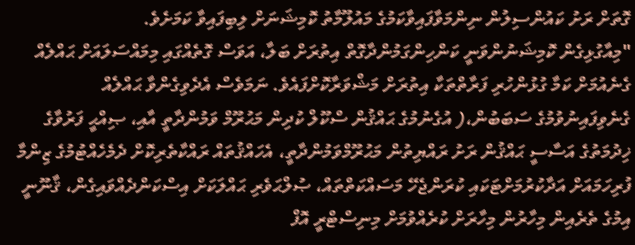ގޮތަށް ރަށު ކައުންސިލުން ނިންމަވާފައިވާކަމުގެ މައުލޫމާތު ކޮމިޝަނަށް ލިބިފައިވާ ކަމަށެވެ.
"މިއާގުޅިގެން ކޮމިޝަނުންވަނީ ކަންހިންގަމުންދާގޮތް އިތުރަށް ބަލާ، އަވަސް ގޮތެއްގައި މިމައްސަލައަށް ޙައްލެއް ގެނެއުމަށް ކަމާ ގުޅުންހުރި ފަރާތްތަކާ އިތުރަށް މަޝްވަރާކޮށްފައެވެ. ނަމަވެސް އެދެވިގެންވާ ޙައްލެއް ގެނެވިފައިނުވުމުގެ ސަބަބުން،( އުގެނުމުގެ ޙައްޤުން ސްކޫލް ކުދިން މަޙުރޫމް ވަމުންދާތީ އާއި، ޞިއްޙީ ފަރުވާގެ ޚިދުމަތުގެ އަސާސީ ޙައްޤުން ރަށު ރައްޔިތުން މަޙުރޫމްވަމުންދާތީ، އެހައްޤުތައް ރައްކާތެރިކޮށް ދެމެހެއްޓުމުގެ ޒިންމާ ފުރިހަމައަށް އަދާކުރުމަށްޓަކައި ކުރަންޖެހޭ މަސައްކަތްތައް، ޞުލްޙަވެރި ޙައްލަކަށް އިސްކަންދެއްވައިގެން، ޤާނޫނީ އިމުގެ ތެރެއިން މިހާރުން މިހާރަށް ކުރެއްވުމަށް މިނިސްޓްރީ އޮފް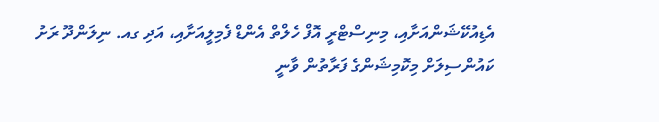އެޑިއުކޭޝަންއަށާއި، މިނިސްޓްރީ އޮފް ހެލްތް އެންޑް ފެމިލީއަށާއި، އަދި ގއ. ނިލަންދޫ ރަށު ކައުންސިލަށް މިކޮމިޝަންގެ ފަރާތުން ވާނީ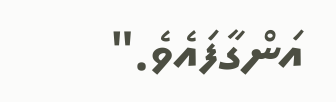އަންގާފައެވެ."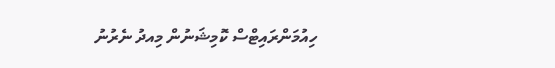ހިއުމަންރައިޓްސް ކޮމިޝަނުން މިއދު ނެރުނު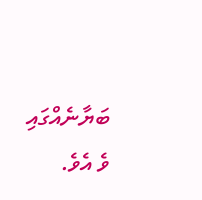ބަޔާނެއްގައި ވެ އެވެ.